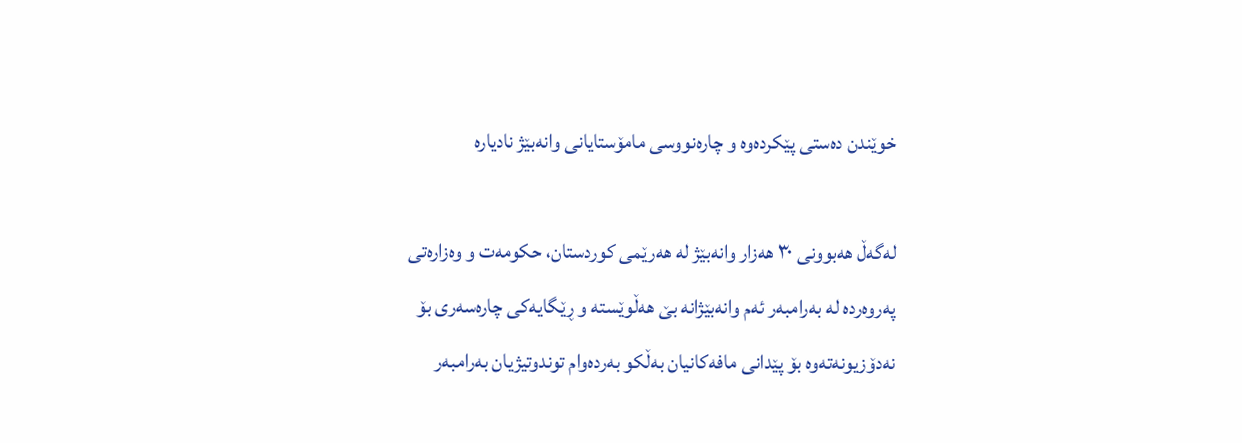خوێندن دەستی پێکردەوە و چارەنووسی مامۆستایانی وانەبێژ نادیارە

لەگەڵ هەبوونی ٣٠ هەزار وانەبێژ لە هەرێمی کوردستان، حکومەت و وەزارەتی پەروەردە لە بەرامبەر ئەم وانەبێژانە بێ هەڵوێستە و ڕێگایەکی چارەسەری بۆ نەدۆزیونەتەوە بۆ پێدانی مافەکانیان بەڵکو بەردەوام توندوتیژیان بەرامبەر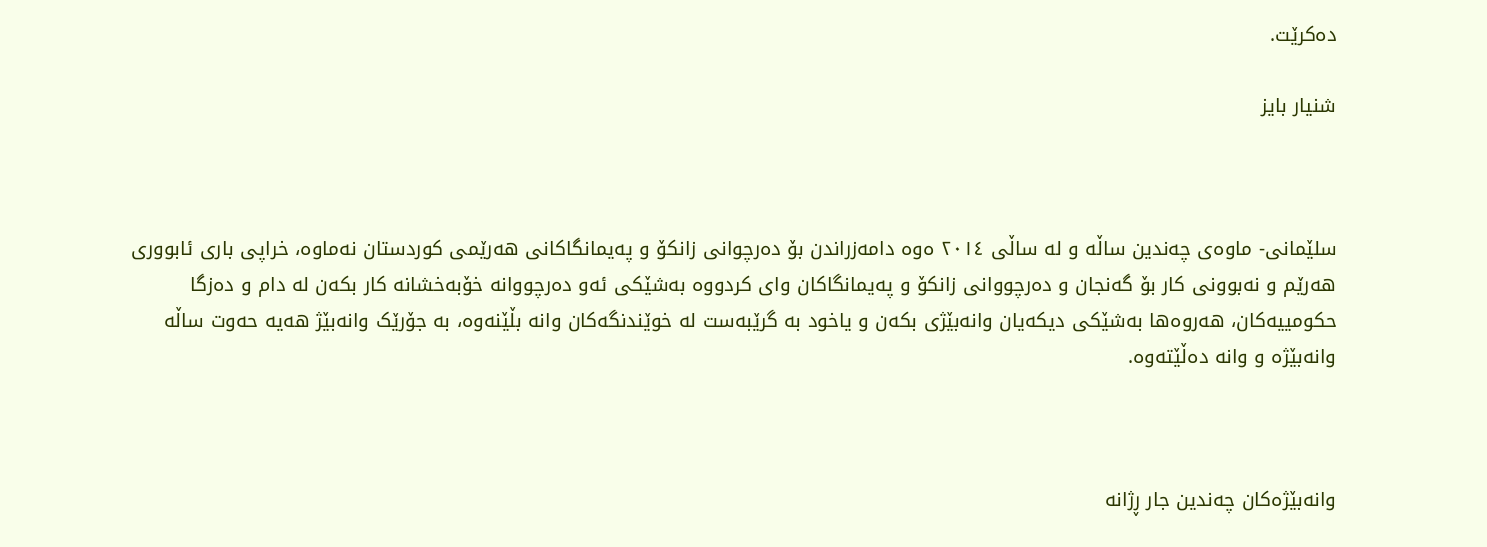دەکرێت.

شنیار بایز



سلێمانی- ماوەی چەندین ساڵە و لە ساڵی ٢٠١٤ ەوە دامەزراندن بۆ دەرچوانی زانکۆ و پەیمانگاکانی هەرێمی کوردستان نەماوە، خراپی باری ئابووری هەرێم و نەبوونی کار بۆ گەنجان و دەرچووانی زانکۆ و پەیمانگاکان وای کردووە بەشێکی ئەو دەرچووانە خۆبەخشانە کار بکەن لە دام و دەزگا حکومییەکان، هەروەها بەشێکی دیکەیان وانەبێژی بکەن و یاخود بە گرێبەست لە خوێندنگەکان وانە بڵێنەوە، بە جۆرێک وانەبێژ هەیە حەوت ساڵە وانەبێژە و وانە دەڵێتەوە.



وانەبێژەکان چەندین جار ڕژانە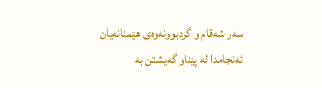سەر شەقام و گردبوونەوەی هێمنانەیان ئەنجامدا لە پێناو گەیشتن بە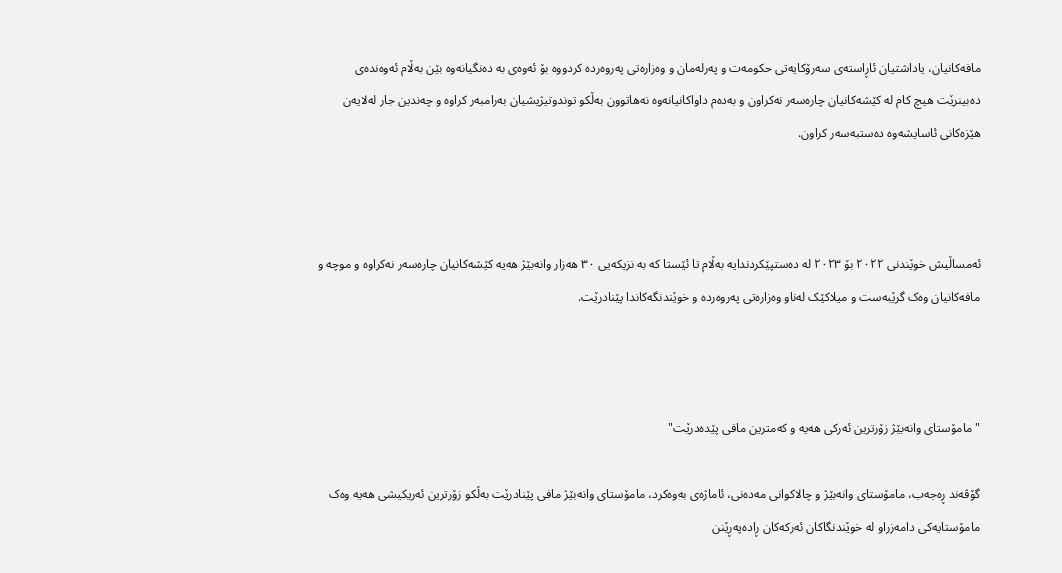مافەکانیان، یاداشتیان ئاڕاستەی سەرۆکایەتی حکومەت و پەرلەمان و وەزارەتی پەروەردە کردووە بۆ ئەوەی بە دەنگیانەوە بێن بەڵام ئەوەندەی دەبینرێت هیچ کام لە کێشەکانیان چارەسەر نەکراون و بەدەم داواکانیانەوە نەهاتوون بەڵکو توندوتیژیشیان بەرامبەر کراوە و چەندین جار لەلایەن هێزەکانی ئاسایشەوە دەستبەسەر کراون.



ئەمساڵیش خوێندنی ٢٠٢٢ بۆ ٢٠٢٣ لە دەستپێکردندایە بەڵام تا ئێستا کە بە نزیکەیی ٣٠ هەزار وانەبێژ هەیە کێشەکانیان چارەسەر نەکراوە و موچە و مافەکانیان وەک گرێبەست و میلاکێک لەناو وەزارەتی پەروەردە و خوێندنگەکاندا پێنادرێت.



"مامۆستای وانەبێژ زۆرترین ئەرکی هەیە و کەمترین مافی پێدەدرێت"

گۆڤەند ڕەجەب، مامۆستای وانەبێژ و چالاکوانی مەدەنی، ئاماژەی بەوەکرد، مامۆستای وانەبێژ مافی پێنادرێت بەڵکو زۆرترین ئەریکیشی هەیە وەک مامۆستایەکی دامەزراو لە خوێندنگاکان ئەرکەکان ڕادەپەڕێنن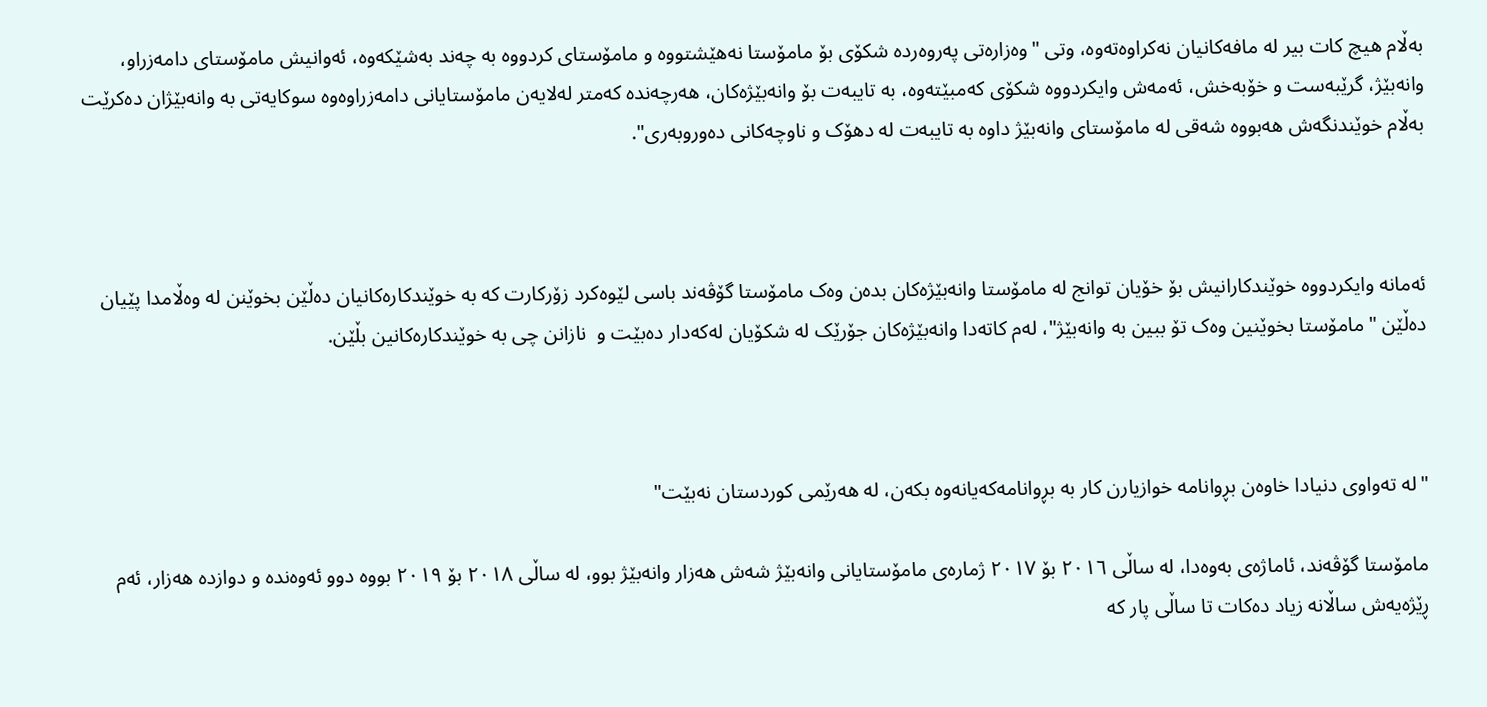بەڵام هیچ کات بیر لە مافەکانیان نەکراوەتەوە، وتی "وەزارەتی پەروەردە شکۆی بۆ مامۆستا نەهێشتووە و مامۆستای کردووە بە چەند بەشێکەوە، ئەوانیش مامۆستای دامەزراو، وانەبێژ، گرێبەست و خۆبەخش، ئەمەش وایکردووە شکۆی کەمبێتەوە، بە تایبەت بۆ وانەبێژەکان، هەرچەندە کەمتر لەلایەن مامۆستایانی دامەزراوەوە سوکایەتی بە وانەبێژان دەکرێت بەڵام خوێندنگەش هەبووە شەقی لە مامۆستای وانەبێژ داوە بە تایبەت لە دهۆک و ناوچەکانی دەوروبەری".



ئەمانە وایکردووە خوێندکارانیش بۆ خۆیان توانج لە مامۆستا وانەبێژەکان بدەن وەک مامۆستا گۆڤەند باسی لێوەکرد زۆرکارت کە بە خوێندکارەکانیان دەڵێن بخوێنن لە وەڵامدا پێیان دەڵێن "مامۆستا بخوێنین وەک تۆ ببین بە وانەبێژ"، لەم کاتەدا وانەبێژەکان جۆرێک لە شکۆیان لەکەدار دەبێت و  نازانن چی بە خوێندکارەکانین بڵێن.



"لە تەواوی دنیادا خاوەن بڕوانامە خوازیارن کار بە بڕوانامەکەیانەوە بکەن، لە هەرێمی کوردستان نەبێت"

مامۆستا گۆڤەند، ئاماژەی بەوەدا، لە ساڵی ٢٠١٦ بۆ ٢٠١٧ ژمارەی مامۆستایانی وانەبێژ شەش هەزار وانەبێژ بوو، لە ساڵی ٢٠١٨ بۆ ٢٠١٩ بووە دوو ئەوەندە و دوازدە هەزار، ئەم ڕێژەیەش ساڵانە زیاد دەکات تا ساڵی پار کە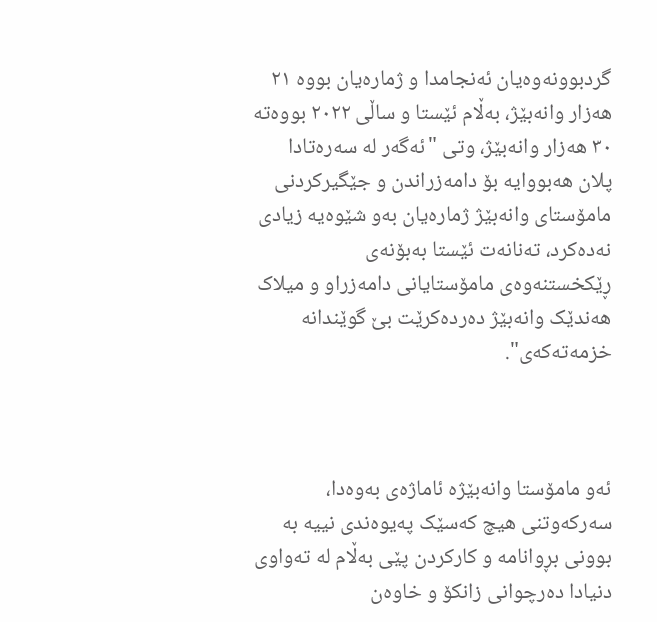گردبوونەوەیان ئەنجامدا و ژمارەیان بووە ٢١ هەزار وانەبێژ، بەڵام ئێستا و ساڵی ٢٠٢٢ بووەتە ٣٠ هەزار وانەبێژ، وتی "ئەگەر لە سەرەتادا پلان هەبووایە بۆ دامەزراندن و جێگیرکردنی مامۆستای وانەبێژ ژمارەیان بەو شێوەیە زیادی نەدەکرد، تەنانەت ئێستا بەبۆنەی ڕێکخستنەوەی مامۆستایانی دامەزراو و میلاک هەندێک وانەبێژ دەردەکرێت بێ گوێندانە خزمەتەکەی".



ئەو مامۆستا وانەبێژە ئاماژەی بەوەدا، سەرکەوتنی هیچ کەسێک پەیوەندی نییە بە بوونی بڕوانامە و کارکردن پێی بەڵام لە تەواوی دنیادا دەرچوانی زانکۆ و خاوەن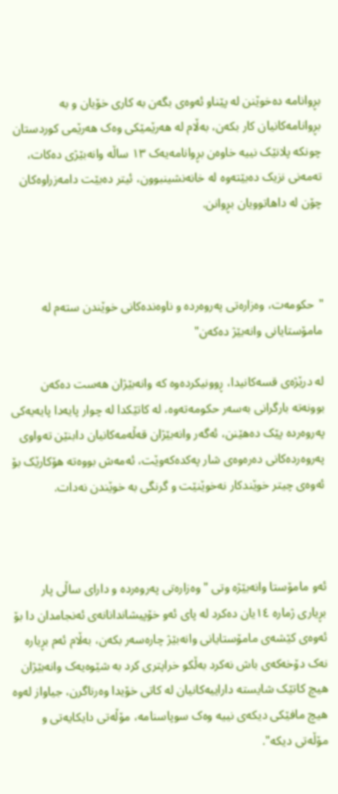بڕوانامە دەخوێنن لە پێناو ئەوەی بگەن بە کاری خۆیان و بە بڕوانامەکانیان کار بکەن، بەڵام لە هەرێمێکی وەک هەرێمی کوردستان چونکە پلانێک نییە خاوەن بڕوانامەیەک ١٣ ساڵە وانەبێژی دەکات، تەمەنی نزیک دەبێتەوە لە خانەنشینبوون، ئیتر دەبێت دامەزراوەکان چۆن لە داهاتوویان بڕوانن.



"حکومەت، وەزارەتی پەروەردە و ناوەندەکانی خوێندن ستەم لە مامۆستایانی وانەبێژ دەکەن"

لە درێژەی قسەکانیدا، ڕوونیکردەوە کە وانەبێژان هەست دەکەن بوونەتە بارگرانی بەسەر حکومەتەوە، لە کاتێکدا لە چوار پایەدا پایەیەکی پەروەردە پێک دەهێنن، ئەگەر وانەبێژان قەڵەمەکانیان دابنێن تەواوی پەروەردەکانی دەرەوەی شار پەکدەکەوێت، ئەمەش بووەتە هۆکارێک بۆ ئەوەی چیتر خوێندکار نەخوێنێت و گرنگی بە خوێندن نەدات.



ئەو مامۆستا وانەبێژە وتی "وەزارەتی پەروەردە و دارای ساڵی پار بڕیاری ژمارە ١٤یان دەکرد لە پای ئەو خۆپیشاندانانەی ئەنجامدان دا بۆ ئەوەی کێشەی مامۆستایانی وانەبێژ چارەسەر بکەن، بەڵام ئەم بڕیارە نەک دۆخەکەی باش نەکرد بەڵکو خراپتری کرد بە شێوەیەک وانەبێژان هیچ کاتێک شایستە داراییەکانیان لە کاتی خۆیدا وەرناگرن، جیاواز لەوە هیچ مافێکی دیکەی نییە وەک سوپاسنامە، مۆڵەتی دایکایەتی و مۆڵەتی دیکە".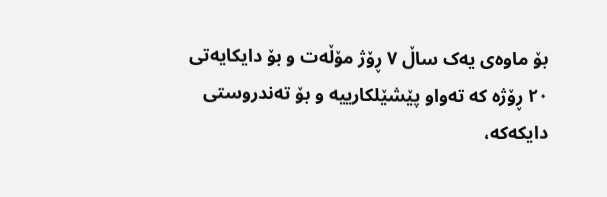بۆ ماوەی یەک ساڵ ٧ ڕۆژ مۆڵەت و بۆ دایکایەتی ٢٠ ڕۆژە کە تەواو پێشێلکارییە و بۆ تەندروستی دایکەکە،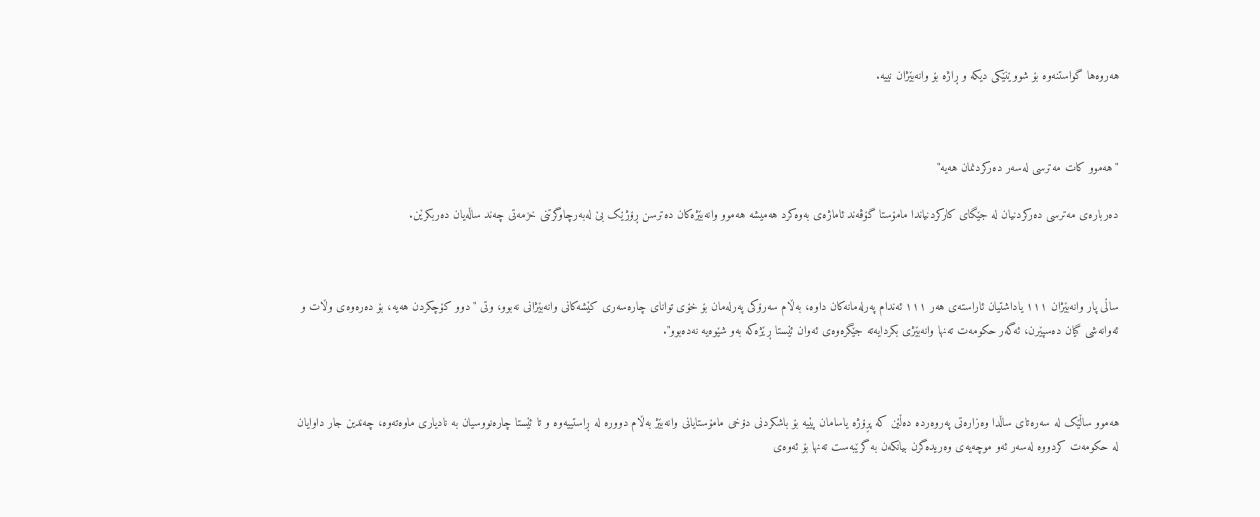هەروەها گواستنەوە بۆ شووێنێکی دیکە و ڕاژە بۆ وانەبێژان نییە.



"هەموو کات مەترسی لەسەر دەرکردنمان هەیە"

دەربارەی مەترسی دەرکردنیان لە جێگای کارکردنیاندا مامۆستا گۆڤەند ئاماژەی بەوەکرد هەمیشە هەموو وانەبێژەکان دەترسن ڕۆژێک بێ لەبەرچاوگرتنی خزمەتی چەند ساڵەیان دەربکرێن.



ساڵی پار وانەبێژان ١١١ یاداشتیان ئاراستەی هەر ١١١ ئەندام پەرلەمانەکان داوە، بەڵام سەرۆکی پەرلەمان بۆ خۆی توانای چارەسەری کێشەکانی وانەبێژانی نەبوو، وتی "دوو کۆچکردن هەیە، بۆ دەرەوەی وڵات و ئەوانەشی گیان دەسپێرن، ئەگەر حکومەت تەنها وانەبێژی بکردایەتە جێگرەوەی ئەوان ئێستا ڕێژەکە بەو شێوەیە نەدەبوو".



هەموو ساڵێک لە سەرەتای ساڵدا وەزارەتی پەروەردە دەڵێن کە پڕۆژە یاسامان پێیە بۆ باشکردنی دۆخی مامۆستایانی وانەبێژ بەڵام دوورە لە ڕاستییەوە و تا ئێستا چارەنووسیان بە نادیاری ماوەتەوە، چەندین جار داوایان لە حکومەت کردووە لەسەر ئەو موچەیەی وەریدەگرن بیانکەن بە گرێبەست تەنها بۆ ئەوەی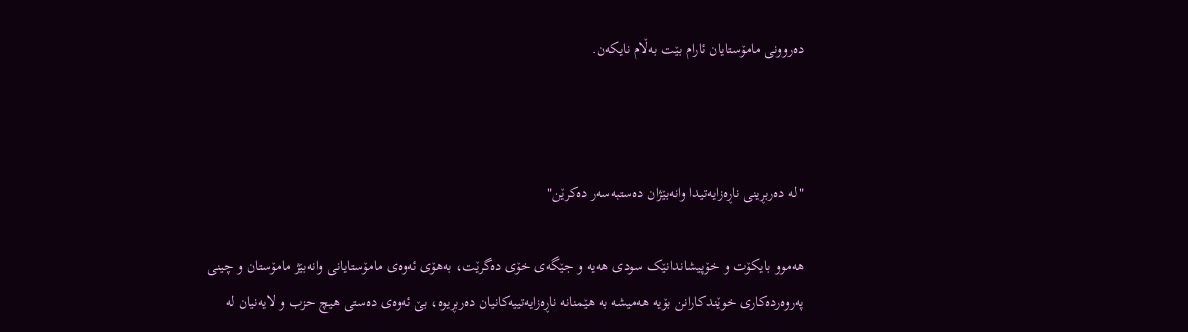دەروونی مامۆستایان ئارام بێت بەڵام نایکەن.



"لە دەربڕینی ناڕەزایەتیدا وانەبێژان دەستبەسەر دەکرێن"

هەموو بایکۆت و خۆپیشاندانێک سودی هەیە و جێگەی خۆی دەگرێت، بەهۆی ئەوەی مامۆستایانی وانەبێژ مامۆستان و چینی پەروەردەکاری خوێندکارانن بۆیە هەمیشە بە هێمنانە ناڕەزایەتییەکانیان دەربڕیوە، بێ ئەوەی دەستی هیچ حزب و لایەنیان لە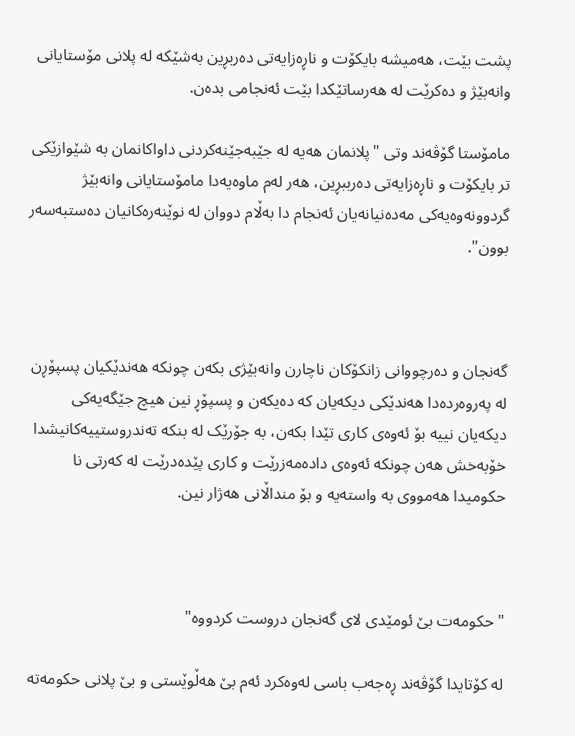پشت بێت، هەمیشە بایکۆت و ناڕەزایەتی دەربڕین بەشێکە لە پلانی مۆستایانی وانەبێژ و دەکرێت لە هەرساتێکدا بێت ئەنجامی بدەن.

مامۆستا گۆڤەند وتی "پلانمان هەیە لە جێبەجێنەکردنی داواکانمان بە شێوازێکی تر بایکۆت و ناڕەزایەتی دەرببڕین، هەر لەم ماوەیەدا مامۆستایانی وانەبێژ گردوونەوەیەکی مەدەنیانەیان ئەنجام دا بەڵام دووان لە نوێنەرەکانیان دەستبەسەر بوون".



گەنجان و دەرچووانی زانکۆکان ناچارن وانەبێژی بکەن چونکە هەندێکیان پسپۆڕن لە پەروەردەدا هەندێکی دیکەیان کە دەیکەن و پسپۆڕ نین هیچ جێگەیەکی دیکەیان نییە بۆ ئەوەی کاری تێدا بکەن، بە جۆرێک لە بنکە تەندروستییەکانیشدا خۆبەخش هەن چونکە ئەوەی دادەمەزرێت و کاری پێدەدرێت لە کەرتی نا حکومیدا هەمووی بە واستەیە و بۆ منداڵانی هەژار نین.



"حکومەت بێ ئومێدی لای گەنجان دروست کردووە"

لە کۆتایدا گۆڤەند ڕەجەب باسی لەوەکرد ئەم بێ هەڵوێستی و بێ پلانی حکومەتە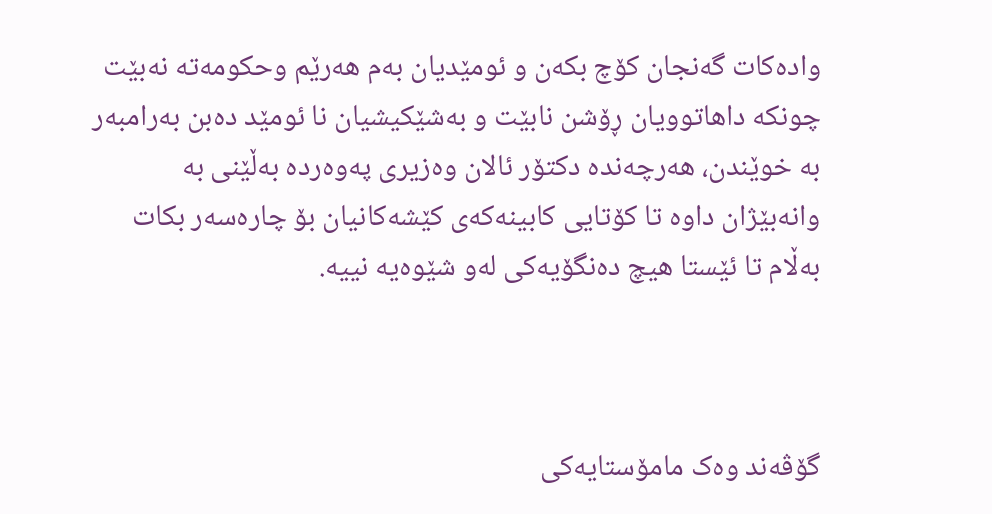وادەکات گەنجان کۆچ بکەن و ئومێدیان بەم هەرێم وحکومەتە نەبێت چونکە داهاتوویان ڕۆشن نابێت و بەشێکیشیان نا ئومێد دەبن بەرامبەر بە خوێندن، هەرچەندە دکتۆر ئالان وەزیری پەوەردە بەڵێنی بە وانەبێژان داوە تا کۆتایی کابینەکەی کێشەکانیان بۆ چارەسەر بکات بەڵام تا ئێستا هیچ دەنگۆیەکی لەو شێوەیە نییە.



گۆڤەند وەک مامۆستایەکی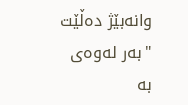وانەبێژ دەڵێت "بەر لەوەی بە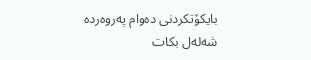بایکۆتکردنی دەوام پەروەردە شەلەل بکات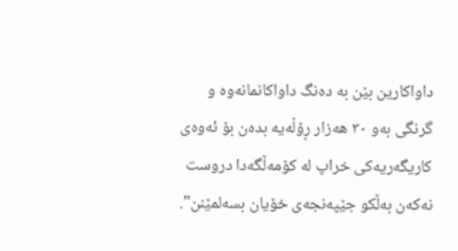داواکارین بێن بە دەنگ داواکانمانەوە و گرنگی بەو ٣٠ هەزار ڕۆڵەیە بدەن بۆ ئەوەی کاریگەریەکی خراپ لە کۆمەڵگەدا دروست نەکەن بەڵکو جێپەنجەی خۆیان بسەلمێنن".